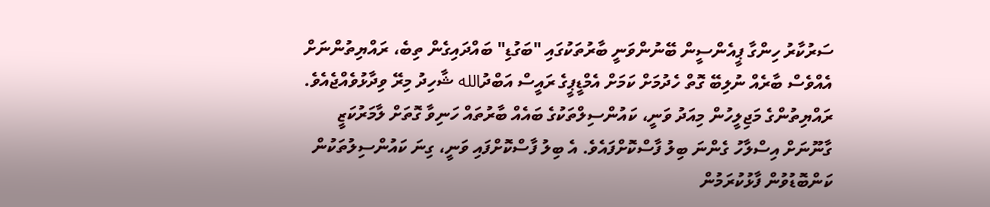ސަރުކާރު ހިންގާ ޕީއެންސީން ބޭނުންވަނީ ބާރުތަކުގައި "ބަގުޑި" ބައްދައިގެން ތިބެ، ރައްޔިތުންނަށް އެއްވެސް ބާރެއް ނުލިބޭ ގޮތް ހެދުމަށް ކަމަށް އެމްޑީޕީގެ ރައީސް އަބްދުالله ޝާހިދު މިރޭ ވިދާޅުވެއްޖެއެވެ.
ރައްޔިތުންގެ މަޖިލީހުން މިއަދު ވަނީ، ކައުންސިލްތަކުގެ ބައެއް ބާރުތައް ހަނިވާ ގޮތަށް ލާމަރުކަޒީ ގާނޫނަށް އިސްލާހު ގެންނަ ބިލު ފާސްކޮށްފައެވެ. އެ ބިލު ފާސްކޮށްފައި ވަނީ، ގިނަ ކައުންސިލުތަކުން ކަންބޮޑުވުން ފާޅުކުރަމުން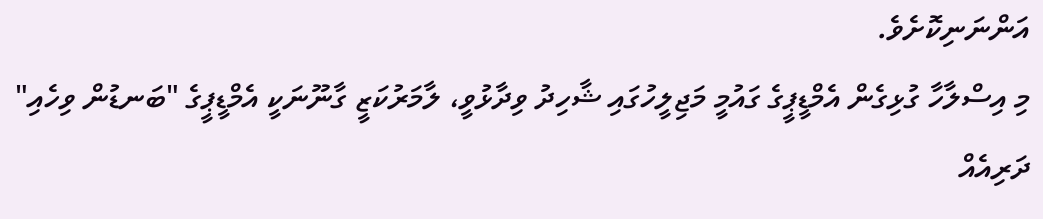އަންނަނިކޮށެވެ.
މި އިސްލާހާ ގުޅިގެން އެމްޑީޕީގެ ގައުމީ މަޖިލީހުގައި ޝާހިދު ވިދާޅުވީ، ލާމަރުކަޒީ ގާނޫނަކީ އެމްޑީޕީގެ "ބަނޑުން ވިހެއި" ދަރިއެއް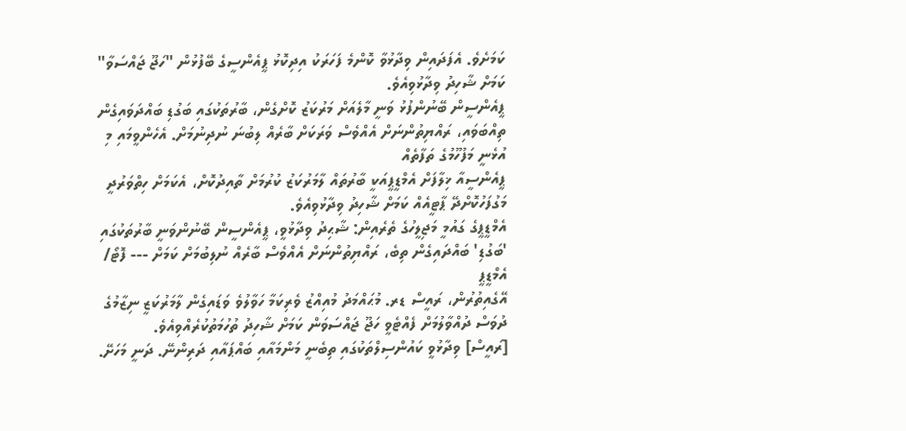ކަމަށެވެ. އެފަދައިން ވިދާޅުވާ ކޮންމެ ފަހަރަކު އިދިކޮޅު ޕީއެންސީގެ ބޭފުޅުން "ހަޖޫ ޖައްސަވާ" ކަމަށް ޝާހިދު ވިދާޅުވިއެވެ.
ޕީއެންސީން ބޭނުންފުޅު ވަނީ މާލެއަށް މަރުކަޒު ކޮށްގެން، ބާރުތަކުގައި ބަގުޑި ބައްދަވައިގެން ތިއްބަވައި، ރައްޔިތުންނަށް އެއްވެސް ވަރަކަށް ބާރެއް ލިބުނަ ނުދިނުމަށް. އެހެންވީމައި މި އުޅެނީ މަފުހޫމުގެ ތަފާތެއް
ޕީއެންސީއާ ޚިލާފަށް އެމްޑީޕީއަކީ ބާރުތައް ލާމަރުކަޒު ކުރުމަށް ތާއިދުކޮށް، އެކަމަށް ހިތްވަރުދީ މަގުފަހުކޮށްދޭ ޕާޓީއެއް ކަމަށް ޝާހިދު ވިދާޅުވިއެވެ.
އެމްޑީޕީގެ ގައުމީ މަޖިލީހުގެ ތެރެއިން: ޝާޙިދު ވިދާޅުވީ، ޕީއެންސީން ބޭނުންވަނީ ބާރުތަކުގައި 'ބަގުޑި' ބައްދައިގެން ތިބެ، ރައްޔިތުންނަށް އެއްވެސް ބާރެއް ނުލިބުމަށް ކަމަށް --- ފޮޓޯ/ އެމްޑީޕީ
އޭގެއިތުރުން، ރައީސް ޑރ. މުޙައްމަދު މުއިއްޒު ވެރިކަމާ ހަވާލުވެ ވަޑައިގެން ލާމަރުކަޒީ ނިޒާމުގެ ދުވަސް ދުއްވާލުމަށް ފެއްޓެވީ ހަޖޫ ޖައްސަވަން ކަމަށް ޝާހިދު ތުހުމަތުކުރެއްވިއެވެ.
[ރައީސް] ވިދާޅުވީ ކައުންސިލްތަކުގައި ތިބެނީ މަންމައާއި ބައްޕައާއި ދަރިންނޭ. ދަނީ މަހަށޭ.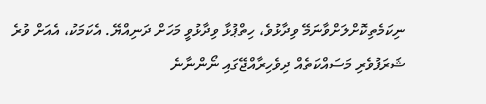ނިކަމެތިކޮށްލަށްވާނަމޭ ވިދާޅުވެ، ހިތްޕުޅާ ވިދާޅުވީ މަހަށް ދަނިއްޔޭ. އެކަމަކު، އެއަށް ވުރެ ޝަރަފުވެރި މަސައްކަތެއް ދިވެހިރާއްޖޭގައި ނޯންނާނެ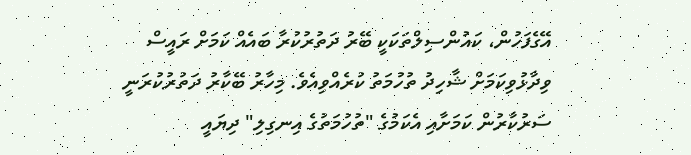އޭގެފަހުން، ކައުންސިލްތަކަކީ ބޭރު ދަތުރުކުރާ ބައެއް ކަމަށް ރައީސް ވިދާޅުވިކަމަށް ޝާހިދު ތުހުމަތު ކުރެއްވިއެވެ. މިހާރު ބޭކާރު ދަތުރުކުރަނީ ސަރުކާރުން ކަމަށާއި އެކަމުގެ "ތުހުމަތުގެ އިނގިލި" ދިޔައީ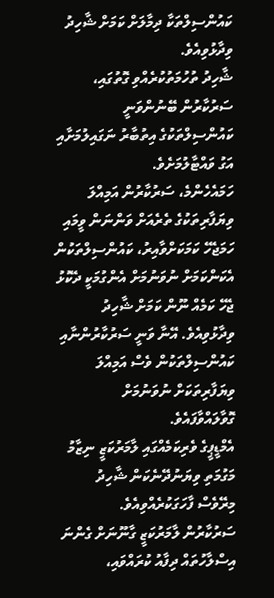ކައުންސިލްތަކާ ދިމާލަށް ކަމަށް ޝާހިދު ވިދާޅުވިއެވެ.
ޝާހިދު ތުހުމަތުކުރެއްވި ގޮތުގައި، ސަރުކާރުން ބޭނުންވަނީ ކައުންސިލްތަކުގެ އިތުބާރު ނަގައިލުމަށާއި އަގު ވައްޓާލުމަށެވެ.
ހަމައެހެންމެ، ސަރުކާރުން އަމިއްލަ ވިޔަފާރިތަކުގެ ތެރެއަށް ވަންނަން ވީމައި ހަމަޖެހޭ ކަމަކަށްވާއިރު، ކައުންސިލްތަކުން އެކަންކަމަށް ނުވަނުމަށް އެންގުމަކީ ދެކޮޅު ޖެހޭ ކަމެއް ނޫން ކަމަށް ޝާހިދު ވިދާޅުވިއެވެ. އޭނާ ވަނީ ސަރުކާރުންނާއި ކައުންސިލްތަކުން ވެސް އަމިއްލަ ވިޔަފާރިތަކަށް ނުވަނުމަށް ގޮވާލައްވާފައެވެ.
އެމްޑީޕީގެ ވެރިކަމެއްގައި ލާމަރުކަޒީ ނިޒާމު މަގުމަތި ވިޔަނުދޭނެކަން ޝާހިދު މިރޭވެސް ފާހަގަކުރެއްވިއެވެ.
ސަރުކާރުން ލާމަރުކަޒީ ގާނޫނަށް ގެންނަ އިސްލާހުތައް ދިފާއު ކުރައްވައި،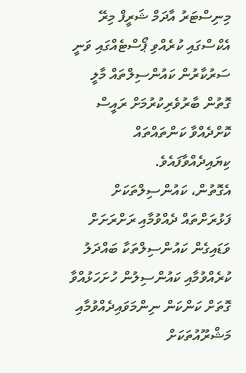މިނިސްޓަރު އާދަމް ޝަރީފް މިރޭ އެކްސްގައި ކުރެއްވި ޕޯސްޓެއްގައި ވަނީ ސަރުކާރުން ކައުންސިލްތައް މާލީ ގޮތުން ބާރުވެރިކުރުމަށް ރައީސް ކޮށްދެއްވާ ކަންތައްތައް ކިޔައިދެއްވާފައެވެ.
އެގޮތުން، ކައުންސިލްތަކަށް ފަޅުރަށްތައް ދެއްވުމާއި ރަށްރަށަށް ވަޑައިގެން ކައުންސިލްތަކާ ބައްދަލު ކުރެއްވުމާއި ކައުންސިލުން ހުށަހަޅުއްވާ ގޮތަށް ކަންކަން ނިންމަވައިދެއްވުމާއި މަޝްރޫއުތަކަށް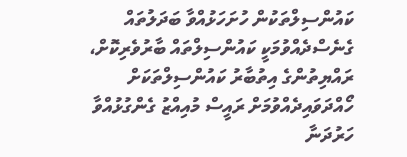ކައުންސިލްތަކުން ހުށަހަޅުއްވާ ބަދަލުތައް ގެނެސްދެއްވުމަކީ ކައުންސިލްތައް ބާރުވެރިކޮށް، ރައްޔިތުންގެ އިތުބާރު ކައުންސިލްތަކަށް ހޯއްދަވައިދެއްވުމަށް ރައީސް މުއިއްޒު ގެންގުޅުއްވާ ހަރުދަނާ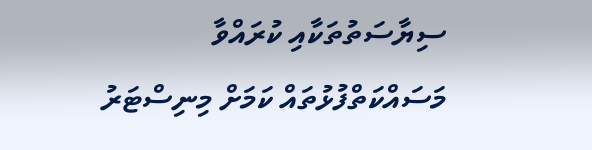ސިޔާސަތުތަކާއި ކުރައްވާ މަސައްކަތްފުޅުތައް ކަމަށް މިނިސްޓަރު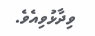ވިދާޅުވިއެވެ.